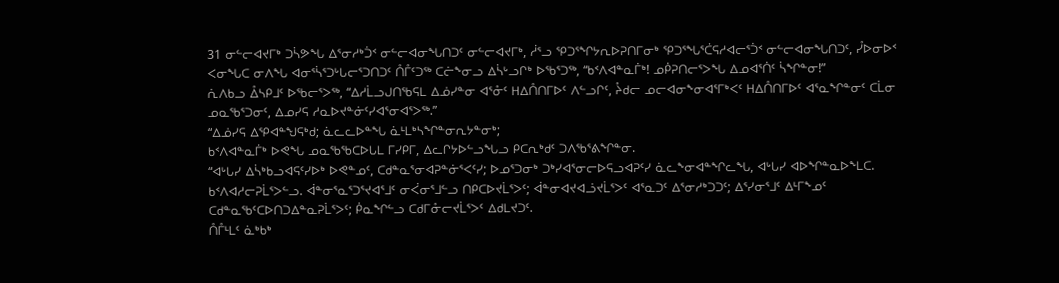31 ᓂᓪᓕᐊᔪᒥᒃ ᑐᓵᕗᖓ ᐃᕐᓂᓱᒃᑑᑉ ᓂᓪᓕᐊᓂᖓᑎᑐᑦ ᓂᓪᓕᐊᔪᒥᒃ, ᓲᕐᓗ ᕿᑐᕐᖏᔭᕆᐅᕈᑎᒥᓂᒃ ᕿᑐᕐᖓᕐᑖᕋᓱᐊᓕᕐᑑᑉ ᓂᓪᓕᐊᓂᖓᑎᑐᑦ, ᓮᐅᓂᐅᑉ ᐸᓂᖓᑕ ᓂᐱᖓ ᐊᓂᕐᓵᕐᑐᒡᒐᓕᕐᑐᑎᑐᑦ ᑍᒤᑦᑐᖅ ᑕᓖᖕᓂᓗ ᐃᓵᒡᓗᒋᒃ ᐅᖃᕐᑐᖅ, “ᑲᑉᐱᐊᓐᓇᒦᒃ! ᓄᑮᕈᑎᓕᕐᐳᖓ ᐃᓄᐊᕐᑏᑦ ᓵᖏᓐᓂ!”
ᕇᐱᑲᓗ ᐂᓴᑭᒧᑦ ᐅᖃᓕᕐᐳᖅ, “ᐃᓱᒫᓗᒍᑎᖃᕋᒪ ᐃᓅᓯᓐᓂ ᐊᕐᓁᑦ ᕼᐃᑍᑎᒥᐅᑦ ᐱᓪᓗᒋᑦ, ᔧᑯᓕ ᓄᓕᐊᓂᖕᓂᐊᕐᒥᒃᐸᑦ ᕼᐃᑍᑎᒥᐅᑦ ᐊᕐᓇᖏᓐᓂᑦ ᑕᒫᓂ ᓄᓇᖃᕐᑐᓂᑦ, ᐃᓄᓯᕋ ᓱᓇᐅᔪᓐᓃᑦᓯᐊᕐᓂᐊᕐᐳᖅ.”
“ᐃᓅᓯᕋ ᐃᕿᐊᓐᖑᕋᒃᑯ; ᓈᓚᓚᐅᓐᖓ ᓈᒻᒪᒃᓴᖏᓐᓂᕆᔭᓐᓂᒃ;
ᑲᑉᐱᐊᓐᓇᒦᒃ ᐅᕙᖓ ᓄᓇᖃᖃᑕᐅᒐᒪ ᒥᓯᑭᒥ, ᐃᓚᒋᔭᐅᓪᓗᖓᓗ ᑭᑕᕆᒃᑯᑦ ᑐᐱᖃᕐᕕᖏᓐᓂ.
“ᐊᒡᒐᓯ ᐃᓵᒃᑲᓗᐊᕋᑦᓯᐅᒃ ᐅᕙᓐᓄᑦ, ᑕᑯᓐᓇᕐᓂᐊᕈᓐᓃᕐᐸᑦᓯ; ᐅᓄᕐᑐᓂᒃ ᑐᒃᓯᐊᕐᓂᓕᐅᕋᓗᐊᕈᑦᓯ ᓈᓚᖕᓂᐊᓐᖏᓚᖓ, ᐊᒡᒐᓯ ᐊᐅᖏᓐᓇᐅᖕᒪᑕ.
ᑲᑉᐱᐊᓱᓕᕈᒫᕐᐳᓪᓗ. ᐋᓐᓂᕐᓇᕐᑐᕐᔪᐊᕐᒧᑦ ᓂᐹᓂᕐᒧᓪᓗ ᑎᑭᑕᐅᔪᒫᕐᐳᑦ; ᐋᓐᓂᐊᔪᐊᓘᔪᒫᕐᐳᑦ ᐊᕐᓇᑐᑦ ᐃᕐᓂᓱᒃᑐᑐᑦ; ᐃᕐᓯᓂᕐᒧᑦ ᐃᒻᒥᖕᓄᑦ ᑕᑯᓐᓇᖃᑦᑕᐅᑎᑐᐃᓐᓇᕈᒫᕐᐳᑦ; ᑮᓇᖏᓪᓗ ᑕᑯᒥᓁᓕᔪᒫᕐᐳᑦ ᐃᑯᒪᔪᑐᑦ.
ᑍᒤᒻᒪᑦ ᓈᒃᑲᒃ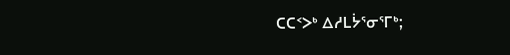ᑕᑕᑉᐳᒃ ᐃᓱᒪᔮᕐᓂᕐᒥᒃ;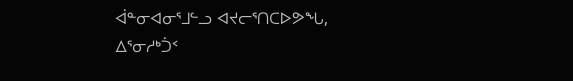ᐋᓐᓂᐊᓂᕐᒧᓪᓗ ᐊᔪᓕᕐᑎᑕᐅᕗᖓ, ᐃᕐᓂᓱᒃᑑᑉ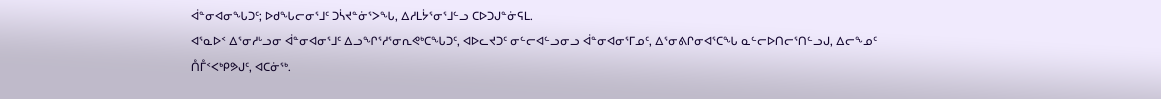ᐋᓐᓂᐊᓂᖓᑐᑦ; ᐅᑯᖓᓕᓂᕐᒧᑦ ᑐᓵᔪᓐᓃᕐᐳᖓ, ᐃᓱᒪᔮᕐᓂᕐᒧᓪᓗ ᑕᐅᑐᒍᓐᓃᕋᒪ.
ᐊᕐᓇᐅᑉ ᐃᕐᓂᓱᒡᓗᓂ ᐋᓐᓂᐊᓂᕐᒧᑦ ᐃᓗᖏᕐᓱᕐᓂᕆᕙᒃᑕᖓᑐᑦ, ᐊᐅᓚᔪᑐᑦ ᓂᓪᓕᐊᓪᓗᓂᓗ ᐋᓐᓂᐊᓂᕐᒥᓄᑦ, ᐃᕐᓂᕕᒋᓂᐊᕐᑕᖓ ᓇᓪᓕᐅᑎᓕᕐᑎᓪᓗᒍ, ᐃᓕᖕᓄᑦ ᑍᒤᑉᐸᒃᑭᕗᒍᑦ, ᐊᑕᓃᖅ.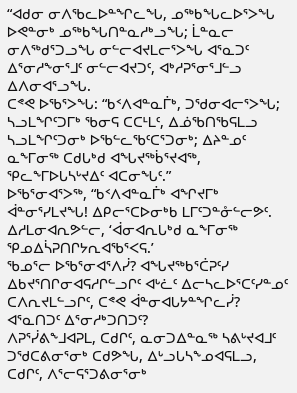“ᐊᑯᓂ ᓂᐱᖃᓚᐅᓐᖏᓚᖓ, ᓄᖅᑲᖓᓚᐅᕐᐳᖓ ᐅᕙᓐᓂᒃ ᓄᖅᑲᖓᑎᓐᓇᓱᒃᓗᖓ; ᒫᓐᓇᓕ ᓂᐱᖅᑯᕐᑐᓗᖓ ᓂᓪᓕᐊᔪᒪᓕᕐᐳᖓ ᐊᕐᓇᑐᑦ ᐃᕐᓂᓱᖕᓂᕐᒧᑦ ᓂᓪᓕᐊᔪᑐᑦ, ᐊᒃᓱᕈᕐᓂᕐᒧᓪᓗ ᐃᐱᓂᐊᕐᓗᖓ.
ᑕᕝᕙ ᐅᖃᕐᐳᖓ: “ᑲᑉᐱᐊᓐᓇᒦᒃ, ᑐᖁᓂᐊᓕᕐᐳᖓ; ᓴᓗᒪᖏᑦᑐᒥᒃ ᖃᓂᕋ ᑕᑕᒻᒪᑦ, ᐃᓅᖃᑎᖃᕋᒪᓗ ᓴᓗᒪᖏᑦᑐᓂᒃ ᐅᖃᓪᓚᖃᑦᑕᕐᑐᓂᒃ; ᐃᔨᓐᓄᑦ ᓇᖕᒥᓂᖅ ᑕᑯᒐᒃᑯ ᐊᖓᔪᖅᑳᕐᔪᐊᖅ, ᕿᓚᖕᒥᐅᒐᓴᒡᔪᐃᑦ ᐊᑕᓂᖓᑦ.”
ᐅᖃᕐᓂᐊᕐᐳᖅ, “ᑲᑉᐱᐊᓐᓇᒦᒃ ᐊᖏᔪᒥᒃ ᐋᓐᓂᕐᓯᒪᔪᖓ! ᐃᑭᓕᕐᑕᐅᓂᒃᑲ ᒪᒥᑦᑐᓐᓁᓪᓕᕗᑦ. ᐃᓱᒪᓂᐊᕆᕗᓪᓕ, ‘ᐋᓂᐊᕆᒐᒃᑯ ᓇᖕᒥᓂᖅ ᕿᓄᐃᓵᕈᑎᒋᔭᕆᐊᖃᕐᐸᕋ.’
ᖃᓄᕐᓕ ᐅᖃᕐᓂᐊᕐᐱᓰ? ᐊᖓᔪᖅᑲᕐᑖᕈᑦᓯ ᐃᑲᔪᕐᑎᒋᓂᐊᕋᓱᒋᓪᓗᒋᑦ ᐊᒡᓛᑦ ᐃᓕᓴᓚᐅᕐᑕᑦᓯᓐᓄᑦ ᑕᐱᕆᔪᒪᓪᓗᒋᑦ, ᑕᕝᕙ ᐋᓐᓂᐊᒐᔭᓐᖏᓚᓰ? ᐊᕐᓇᑎᑐᑦ ᐃᕐᓂᓱᒃᑐᑎᑐᑦ?
ᐱᕈᕐᓰᕕᖕᒧᐊᕈᒪ, ᑕᑯᒋᑦ, ᓇᓂᑐᐃᓐᓇᖅ ᓴᕕᒡᔪᐊᒧᑦ ᑐᖁᑕᕕᓂᕐᓂᒃ ᑕᑯᕗᖓ, ᐃᒡᓗᒐᓴᖕᓄᐊᕋᒪᓗ, ᑕᑯᒋᑦ, ᐱᕐᓕᕋᕐᑐᕕᓂᕐᓂᒃ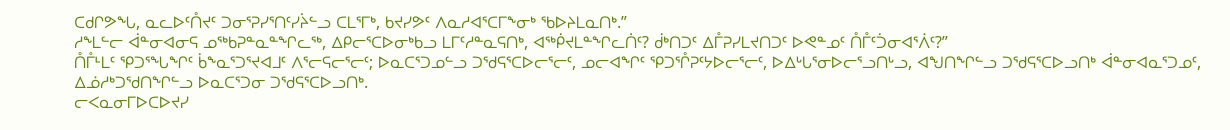ᑕᑯᒋᕗᖓ, ᓇᓚᐅᑦᑍᔪᑦ ᑐᓂᕐᕈᓯᕐᑎᑦᓯᔩᓪᓗ ᑕᒪᕐᒥᒃ, ᑲᔪᓯᕗᑦ ᐱᓇᓱᐊᕐᑕᒥᖕᓂᒃ ᖃᐅᔨᒪᓇᑎᒃ.”
ᓱᖕᒪᓪᓕ ᐋᓐᓂᐊᓂᕋ ᓄᖅᑲᕈᓐᓇᓐᖏᓚᖅ, ᐃᑭᓕᕐᑕᐅᓂᒃᑲᓗ ᒪᒥᑦᓱᓐᓇᕋᑎᒃ, ᐊᖅᑮᔪᒪᓐᖏᓚᑏᑦ? ᑰᒃᑎᑐᑦ ᐃᒤᕈᓯᒪᔪᑎᑐᑦ ᐅᕙᓐᓄᑦ ᑍᒤᑦᑑᓂᐊᕐᐲᑦ?”
ᑍᒤᒻᒪᑦ ᕿᑐᕐᖓᖏᑦ ᑳᖕᓇᕐᑐᕐᔪᐊᒧᑦ ᐱᕐᓕᕋᓕᕐᓕᑦ; ᐅᓇᑕᕐᑐᓄᓪᓗ ᑐᖁᕋᕐᑕᐅᓕᕐᓕᑦ, ᓄᓕᐊᖏᑦ ᕿᑐᕐᒊᕈᑦᔭᐅᓕᕐᓕᑦ, ᐅᐃᒡᒐᕐᓂᐅᓕᕐᓗᑎᒡᓗ, ᐊᖑᑎᖏᓪᓗ ᑐᖁᕋᕐᑕᐅᓗᑎᒃ ᐋᓐᓂᐊᓇᕐᑐᓄᑦ, ᐃᓅᓱᒃᑐᖁᑎᖏᓪᓗ ᐅᓇᑕᕐᑐᓂ ᑐᖁᕋᕐᑕᐅᓗᑎᒃ.
ᓕᐸᓇᓂᒥᐅᑕᐅᔪᓯ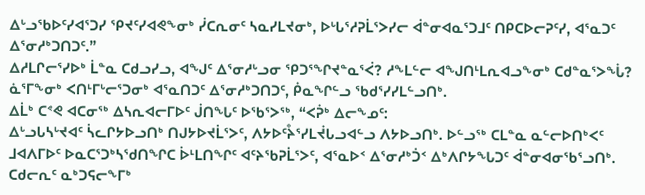ᐃᒡᓗᖃᐅᑦᓯᐊᕐᑐᓯ ᕿᔪᑦᓯᐊᕙᖕᓂᒃ ᓰᑕᕆᓂᑦ ᓴᓇᓯᒪᔪᓂᒃ, ᐅᒡᒐᕐᓱᕈᒫᕐᐳᓯᓕ ᐋᓐᓂᐊᓇᕐᑐᒧᑦ ᑎᑭᑕᐅᓕᕈᑦᓯ, ᐊᕐᓇᑐᑦ ᐃᕐᓂᓱᒃᑐᑎᑐᑦ.”
ᐃᓱᒪᒋᓕᕐᓯᐅᒃ ᒫᓐᓇ ᑕᑯᓗᓯᓗ, ᐊᖑᑦ ᐃᕐᓂᓱᒡᓗᓂ ᕿᑐᕐᖏᔪᓐᓇᕐᐹ? ᓱᖕᒪᓪᓕ ᐊᖑᑎᒻᒪᕆᐊᓗᖕᓂᒃ ᑕᑯᓐᓇᕐᐳᖔ? ᓈᕐᒥᖕᓂᒃ ᐸᑎᒻᒥᒡᓕᕐᑐᓂᒃ ᐊᕐᓇᑎᑐᑦ ᐃᕐᓂᓱᒃᑐᑎᑐᑦ, ᑮᓇᖏᓪᓗ ᖃᑯᕐᓯᓯᒪᓪᓗᑎᒃ.
ᐃᒫᒃ ᑕᕝᕙ ᐊᑕᓂᖅ ᐃᓴᕆᐊᓕᒥᐅᑦ ᒎᑎᖓᑦ ᐅᖃᕐᐳᖅ, “ᐸᕉᒃ ᐃᓕᖕᓄᑦ:
ᐃᒡᓗᒐᓴᒡᔪᐊᑦ ᓵᓚᒋᔭᐅᓗᑎᒃ ᑎᒍᔭᐅᔪᒫᕐᐳᑦ, ᐱᔭᐅᑦᔧᕐᓯᒪᔫᒐᓗᐊᓪᓗ ᐱᔭᐅᓗᑎᒃ. ᐅᓪᓗᖅ ᑕᒪᓐᓇ ᓇᓪᓕᐅᑎᒃᐸᑦ ᒧᐊᐱᒥᐅᑦ ᐅᓇᑕᕐᑐᒃᓴᖁᑎᖏᑕ ᐆᒻᒪᑎᖏᑦ ᐊᑦᔨᖃᕈᒫᕐᐳᑦ, ᐊᕐᓇᐅᑉ ᐃᕐᓂᓱᒃᑑᑉ ᐃᒃᐱᒋᔭᖓᑐᑦ ᐋᓐᓂᐊᓂᖃᕐᓗᑎᒃ.
ᑕᑯᓕᕆᑦ ᓇᒃᑐᕋᓕᖕᒥᒃ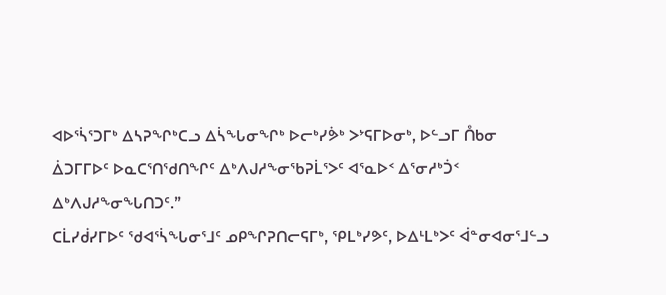ᐊᐅᕐᓵᕐᑐᒥᒃ ᐃᓴᕈᖏᒃᑕᓗ ᐃᓵᖓᓂᖏᒃ ᐅᓕᒃᓯᕘᒃ ᐳᔾᕋᒥᐅᓂᒃ, ᐅᓪᓗᒥ ᑍᑲᓂ ᐄᑐᒥᒥᐅᑦ ᐅᓇᑕᕐᑎᖁᑎᖏᑦ ᐃᒃᐱᒍᓱᖕᓂᖃᕈᒫᕐᐳᑦ ᐊᕐᓇᐅᑉ ᐃᕐᓂᓱᒃᑑᑉ ᐃᒃᐱᒍᓱᖕᓂᖓᑎᑐᑦ.”
ᑕᒫᓯᑰᓯᒥᐅᑦ ᖁᐊᕐᓵᖓᓂᕐᒧᑦ ᓄᑭᖏᕈᑎᓕᕋᒥᒃ, ᕿᒪᒃᓯᕗᑦ, ᐅᐃᒻᒪᒃᐳᑦ ᐋᓐᓂᐊᓂᕐᒧᓪᓗ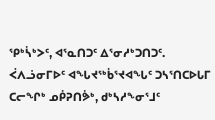ᕿᒃᓵᒃᐳᑦ, ᐊᕐᓇᑎᑐᑦ ᐃᕐᓂᓱᒃᑐᑎᑐᑦ.
ᐹᐱᓘᓂᒥᐅᑦ ᐊᖓᔪᖅᑳᕐᔪᐊᖓᑦ ᑐᓴᕐᑎᑕᐅᒐᒥ ᑕᓕᖏᒃ ᓄᑮᕈᑎᕘᒃ, ᑯᒃᓴᓱᖕᓂᕐᒧᑦ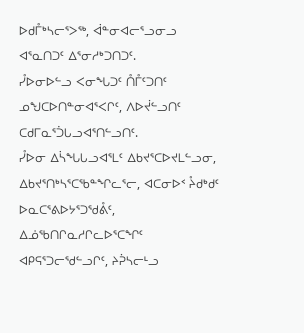ᐅᑯᒤᒃᓴᓕᕐᐳᖅ, ᐋᓐᓂᐊᓕᕐᓗᓂᓗ ᐊᕐᓇᑎᑐᑦ ᐃᕐᓂᓱᒃᑐᑎᑐᑦ.
ᓮᐅᓂᐅᓪᓗ ᐸᓂᖓᑐᑦ ᑍᒤᑦᑐᑎᑦ ᓄᖑᑕᐅᑎᓐᓂᐊᕐᐸᒋᑦ, ᐱᐅᔫᓪᓗᑎᑦ ᑕᑯᒥᓇᕐᑑᒐᓗᐊᕐᑎᓪᓗᑎᑦ.
ᓮᐅᓂ ᐃᓵᖓᒐᓗᐊᕐᒪᑦ ᐃᑲᔪᕐᑕᐅᔪᒪᓪᓗᓂ, ᐃᑲᔪᕐᑎᒃᓴᕐᑕᖃᓐᖏᓚᕐᓕ, ᐊᑕᓂᐅᑉ ᔧᑯᒃᑯᑦ ᐅᓇᑕᕐᕕᐅᔭᕐᑐᖁᕔᑦ, ᐃᓅᖃᑎᒋᓇᓱᒋᓚᐅᕐᑕᖏᑦ ᐊᑭᕋᕐᑐᓕᖁᓪᓗᒋᑦ, ᔨᕉᓴᓕᒻᓗ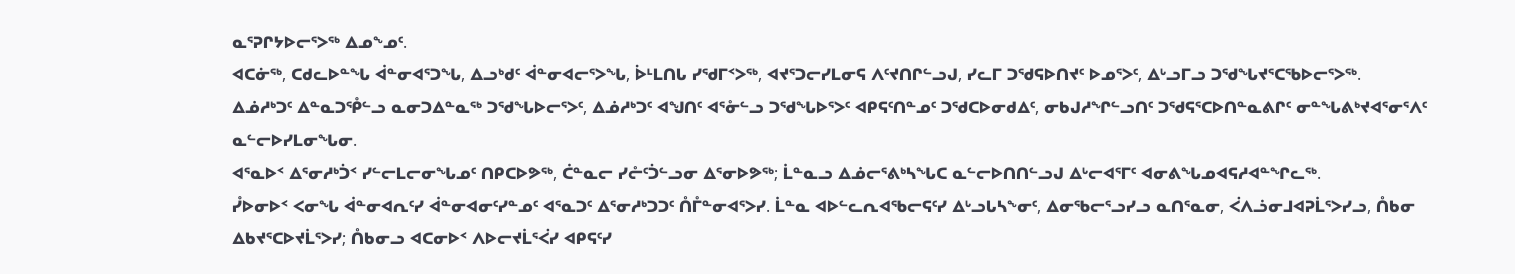ᓇᕐᕈᒋᔭᐅᓕᕐᐳᖅ ᐃᓄᖕᓄᑦ.
ᐊᑕᓃᖅ, ᑕᑯᓚᐅᓐᖓ ᐋᓐᓂᐊᕐᑐᖓ, ᐃᓗᒃᑯᑦ ᐋᓐᓂᐊᓕᕐᐳᖓ, ᐆᒻᒪᑎᒐ ᓯᖁᒥᑉᐳᖅ, ᐊᔪᕐᑐᓕᓯᒪᓂᕋ ᐱᑦᔪᑎᒋᓪᓗᒍ, ᓯᓚᒥ ᑐᖁᕋᐅᑎᔪᑦ ᐅᓄᕐᐳᑦ, ᐃᒡᓗᒥᓗ ᑐᖁᖓᔪᕐᑕᖃᐅᓕᕐᐳᖅ.
ᐃᓅᓱᒃᑐᑦ ᐃᓐᓇᑐᕾᓪᓗ ᓇᓂᑐᐃᓐᓇᖅ ᑐᖁᖓᐅᓕᕐᐳᑦ, ᐃᓅᓱᒃᑐᑦ ᐊᖑᑎᑦ ᐊᕐᓁᓪᓗ ᑐᖁᖓᐅᕐᐳᑦ ᐊᑭᕋᑦᑎᓐᓄᑦ ᑐᖁᑕᐅᓂᑯᐃᑦ, ᓂᑲᒍᓱᖏᓪᓗᑎᑦ ᑐᖁᕋᕐᑕᐅᑎᓐᓇᕕᒋᑦ ᓂᓐᖓᕕᒃᔪᐊᕐᓂᕐᐱᑦ ᓇᓪᓕᐅᓯᒪᓂᖓᓂ.
ᐊᕐᓇᐅᑉ ᐃᕐᓂᓱᒃᑑᑉ ᓯᓪᓕᒪᓕᓂᖓᓄᑦ ᑎᑭᑕᐅᕗᖅ, ᑖᓐᓇᓕ ᓯᓔᑦᑑᓪᓗᓂ ᐃᕐᓂᐅᕗᖅ; ᒫᓐᓇᓗ ᐃᓅᓕᕐᕕᒃᓴᖓᑕ ᓇᓪᓕᐅᑎᑎᓪᓗᒍ ᐃᒡᓕᐊᕐᒥᑦ ᐊᓂᕕᖓᓄᐊᕋᓱᐊᓐᖏᓚᖅ.
ᓮᐅᓂᐅᑉ ᐸᓂᖓ ᐋᓐᓂᐊᕆᑦᓯ ᐋᓐᓂᐊᓂᑦᓯᓐᓄᑦ ᐊᕐᓇᑐᑦ ᐃᕐᓂᓱᒃᑐᑐᑦ ᑍᒤᓐᓂᐊᕐᐳᓯ. ᒫᓐᓇ ᐊᐅᓪᓚᕆᐊᖃᓕᕋᑦᓯ ᐃᒡᓗᒐᓴᖕᓂᑦ, ᐃᓂᖃᓕᕐᓗᓯᓗ ᓇᑎᕐᓇᓂ, ᐹᐱᓘᓂᒧᐊᕈᒫᕐᐳᓯᓗ, ᑍᑲᓂ ᐃᑲᔪᕐᑕᐅᔪᒫᕐᐳᓯ; ᑍᑲᓂᓗ ᐊᑕᓂᐅᑉ ᐱᐅᓕᔪᒫᕐᐹᓯ ᐊᑭᕋᑦᓯ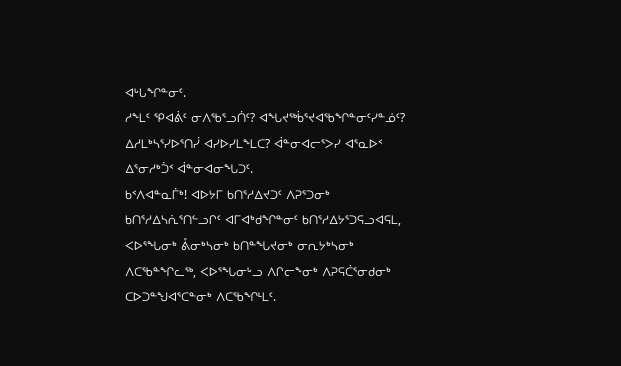ᐊᒡᒐᖏᓐᓂᑦ.
ᓱᖕᒪᑦ ᕿᐊᕖᑦ ᓂᐱᖃᕐᓗᑏᑦ? ᐊᖓᔪᖅᑳᕐᔪᐊᖃᖏᓐᓂᑦᓯᓐᓅᑦ? ᐃᓱᒪᒃᓴᕐᓯᐅᕐᑎᓰ ᐊᓯᐅᓯᒪᖕᒪᑕ? ᐋᓐᓂᐊᓕᕐᐳᓯ ᐊᕐᓇᐅᑉ ᐃᕐᓂᓱᒃᑑᑉ ᐋᓐᓂᐊᓂᖓᑐᑦ.
ᑲᑉᐱᐊᓐᓇᒦᒃ! ᐊᐅᔭᒥ ᑲᑎᕐᓱᐃᔪᑐᑦ ᐱᕈᕐᑐᓂᒃ ᑲᑎᕐᓱᐃᓴᕇᕐᑎᓪᓗᒋᑦ ᐊᒥᐊᒃᑯᖏᓐᓂᑦ ᑲᑎᕐᓱᐃᔭᕐᑐᕋᓗᐊᕋᒪ, ᐸᐅᕐᖓᓂᒃ ᕔᓂᒃᓴᓂᒃ ᑲᑎᓐᖓᔪᓂᒃ ᓂᕆᔭᒃᓴᓂᒃ ᐱᑕᖃᓐᖏᓚᖅ, ᐸᐅᕐᖓᓂᒡᓗ ᐱᒋᓕᖕᓂᒃ ᐱᕈᕋᑖᕐᓂᑯᓂᒃ ᑕᐅᑐᓐᖑᐊᕐᑕᓐᓂᒃ ᐱᑕᖃᖏᒻᒪᑦ.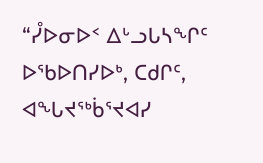“ᓮᐅᓂᐅᑉ ᐃᒡᓗᒐᓴᖏᑦ ᐅᖃᐅᑎᓯᐅᒃ, ᑕᑯᒋᑦ, ᐊᖓᔪᖅᑳᕐᔪᐊᓯ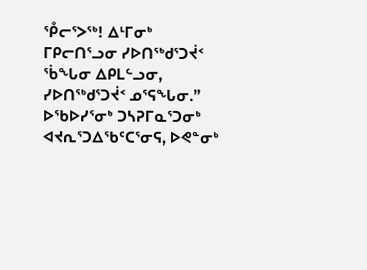ᕾᓕᕐᐳᖅ! ᐃᒻᒥᓂᒃ ᒥᑭᓕᑎᕐᓗᓂ ᓯᐅᑎᖅᑯᕐᑐᔫᑉ ᖄᖓᓂ ᐃᑭᒪᓪᓗᓂ, ᓯᐅᑎᖅᑯᕐᑐᔫᑉ ᓄᕐᕋᖓᓂ.”
ᐅᖃᐅᓯᕐᓂᒃ ᑐᓴᕈᒥᓇᕐᑐᓂᒃ ᐊᔪᕆᕐᑐᐃᖃᑦᑕᕐᓂᕋ, ᐅᕙᓐᓂᒃ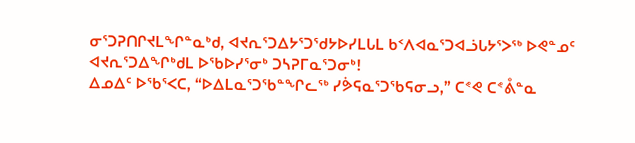ᓂᕐᑐᕈᑎᒋᔪᒪᖏᓐᓇᒃᑯ, ᐊᔪᕆᕐᑐᐃᔭᕐᑐᖁᔭᐅᓯᒪᒐᒪ ᑲᑉᐱᐊᓇᕐᑐᐊᓘᒐᔭᕐᐳᖅ ᐅᕙᓐᓄᑦ ᐊᔪᕆᕐᑐᐃᖏᒃᑯᒪ ᐅᖃᐅᓯᕐᓂᒃ ᑐᓴᕈᒥᓇᕐᑐᓂᒃ!
ᐃᓄᐃᑦ ᐅᖃᕐᐸᑕ, “ᐅᐃᒪᓇᕐᑐᖃᓐᖏᓚᖅ ᓯᕘᕋᓇᕐᑐᖃᕋᓂᓗ,” ᑕᕝᕙ ᑕᕝᕔᓐᓇ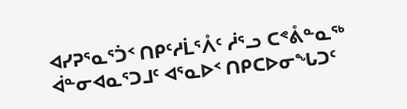ᐊᓯᕈᕐᓇᕐᑑᑉ ᑎᑭᑦᓱᒫᕐᐰᑦ ᓲᕐᓗ ᑕᕝᕔᓐᓇᖅ ᐋᓐᓂᐊᓇᕐᑐᒧᑦ ᐊᕐᓇᐅᑉ ᑎᑭᑕᐅᓂᖓᑐᑦ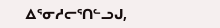ᐃᕐᓂᓱᓕᕐᑎᓪᓗᒍ,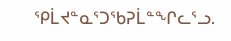ᕿᒫᔪᓐᓇᕐᑐᖃᕈᒫᓐᖏᓚᕐᓗ.